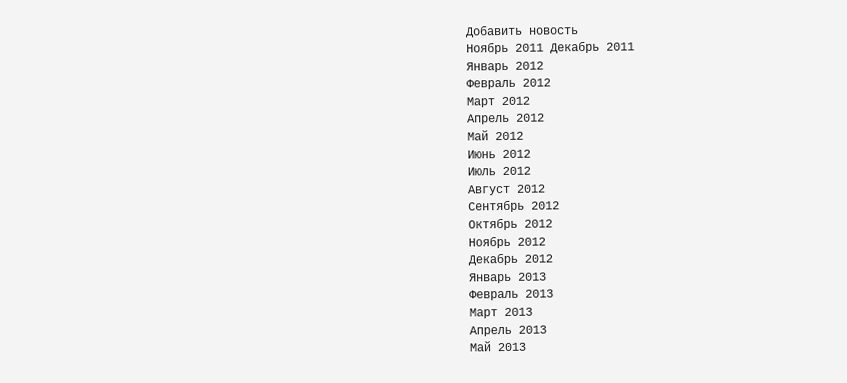Добавить новость
Ноябрь 2011 Декабрь 2011
Январь 2012
Февраль 2012
Март 2012
Апрель 2012
Май 2012
Июнь 2012
Июль 2012
Август 2012
Сентябрь 2012
Октябрь 2012
Ноябрь 2012
Декабрь 2012
Январь 2013
Февраль 2013
Март 2013
Апрель 2013
Май 2013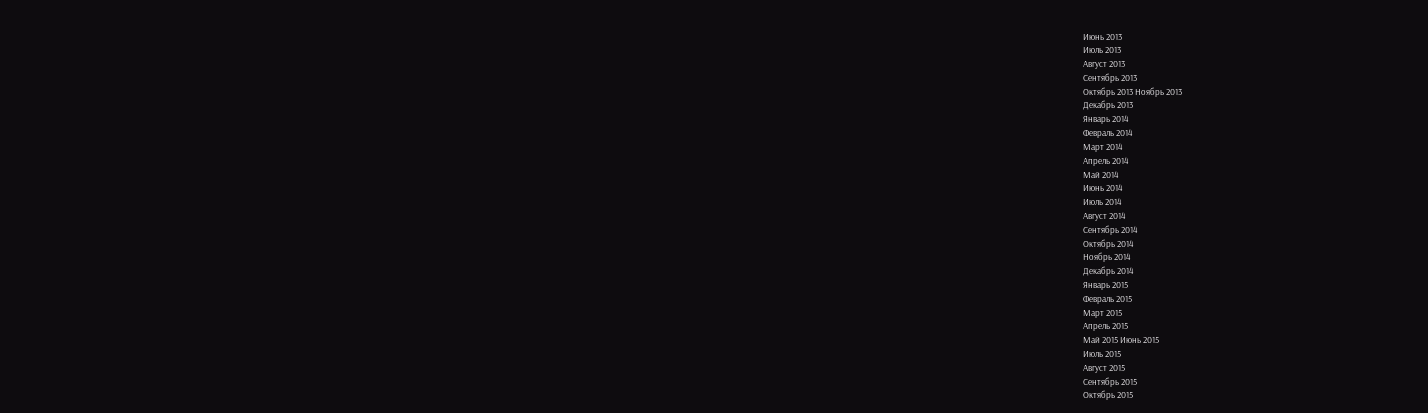Июнь 2013
Июль 2013
Август 2013
Сентябрь 2013
Октябрь 2013 Ноябрь 2013
Декабрь 2013
Январь 2014
Февраль 2014
Март 2014
Апрель 2014
Май 2014
Июнь 2014
Июль 2014
Август 2014
Сентябрь 2014
Октябрь 2014
Ноябрь 2014
Декабрь 2014
Январь 2015
Февраль 2015
Март 2015
Апрель 2015
Май 2015 Июнь 2015
Июль 2015
Август 2015
Сентябрь 2015
Октябрь 2015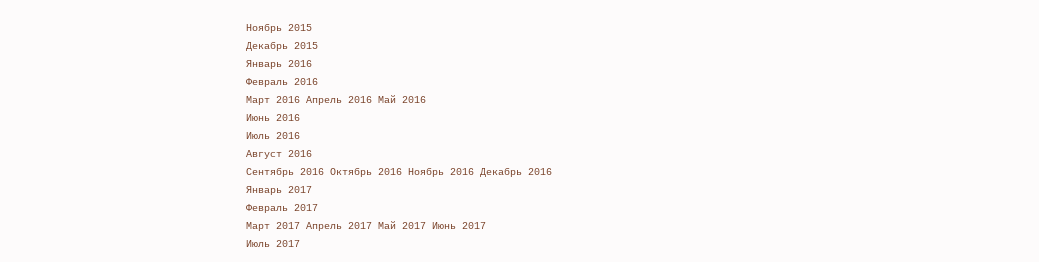Ноябрь 2015
Декабрь 2015
Январь 2016
Февраль 2016
Март 2016 Апрель 2016 Май 2016
Июнь 2016
Июль 2016
Август 2016
Сентябрь 2016 Октябрь 2016 Ноябрь 2016 Декабрь 2016
Январь 2017
Февраль 2017
Март 2017 Апрель 2017 Май 2017 Июнь 2017
Июль 2017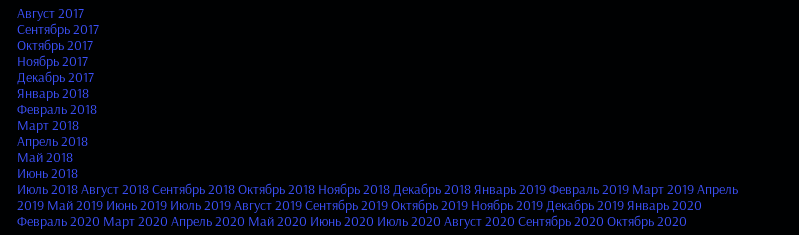Август 2017
Сентябрь 2017
Октябрь 2017
Ноябрь 2017
Декабрь 2017
Январь 2018
Февраль 2018
Март 2018
Апрель 2018
Май 2018
Июнь 2018
Июль 2018 Август 2018 Сентябрь 2018 Октябрь 2018 Ноябрь 2018 Декабрь 2018 Январь 2019 Февраль 2019 Март 2019 Апрель 2019 Май 2019 Июнь 2019 Июль 2019 Август 2019 Сентябрь 2019 Октябрь 2019 Ноябрь 2019 Декабрь 2019 Январь 2020 Февраль 2020 Март 2020 Апрель 2020 Май 2020 Июнь 2020 Июль 2020 Август 2020 Сентябрь 2020 Октябрь 2020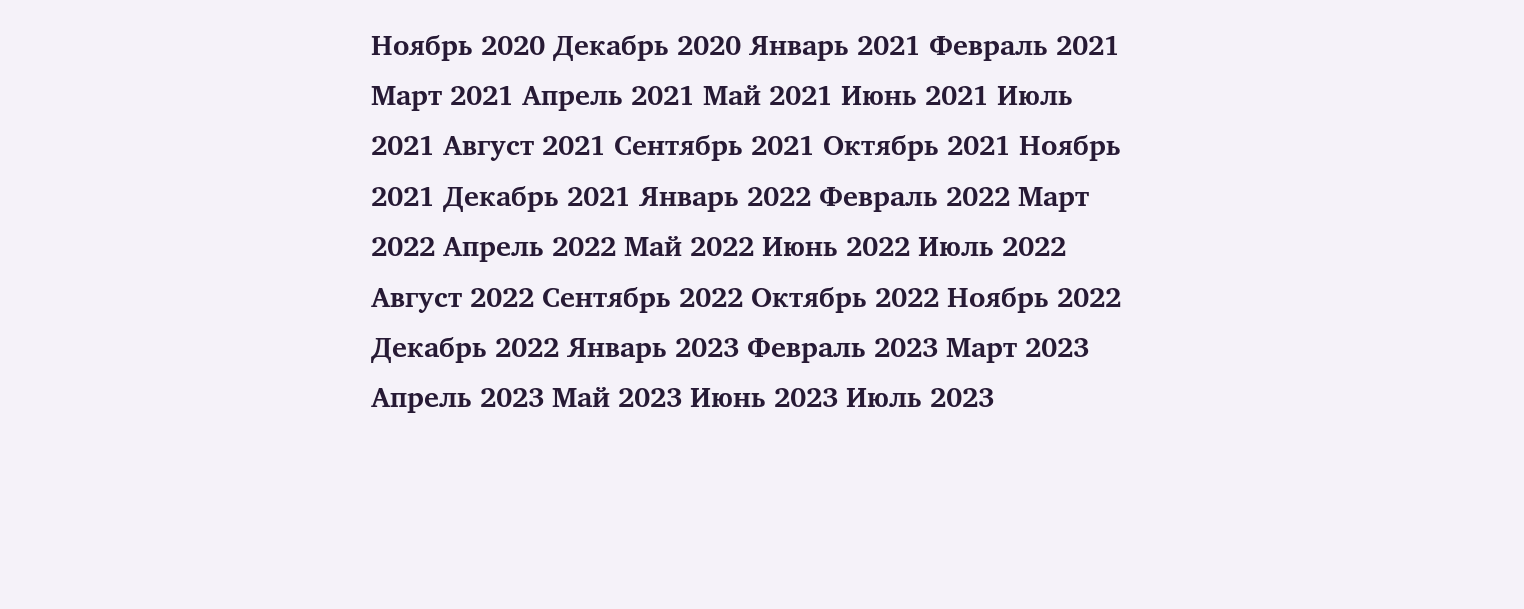Ноябрь 2020 Декабрь 2020 Январь 2021 Февраль 2021 Март 2021 Апрель 2021 Май 2021 Июнь 2021 Июль 2021 Август 2021 Сентябрь 2021 Октябрь 2021 Ноябрь 2021 Декабрь 2021 Январь 2022 Февраль 2022 Март 2022 Апрель 2022 Май 2022 Июнь 2022 Июль 2022 Август 2022 Сентябрь 2022 Октябрь 2022 Ноябрь 2022 Декабрь 2022 Январь 2023 Февраль 2023 Март 2023 Апрель 2023 Май 2023 Июнь 2023 Июль 2023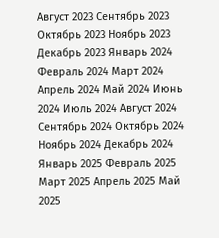Август 2023 Сентябрь 2023 Октябрь 2023 Ноябрь 2023 Декабрь 2023 Январь 2024 Февраль 2024 Март 2024 Апрель 2024 Май 2024 Июнь 2024 Июль 2024 Август 2024 Сентябрь 2024 Октябрь 2024 Ноябрь 2024 Декабрь 2024 Январь 2025 Февраль 2025 Март 2025 Апрель 2025 Май 2025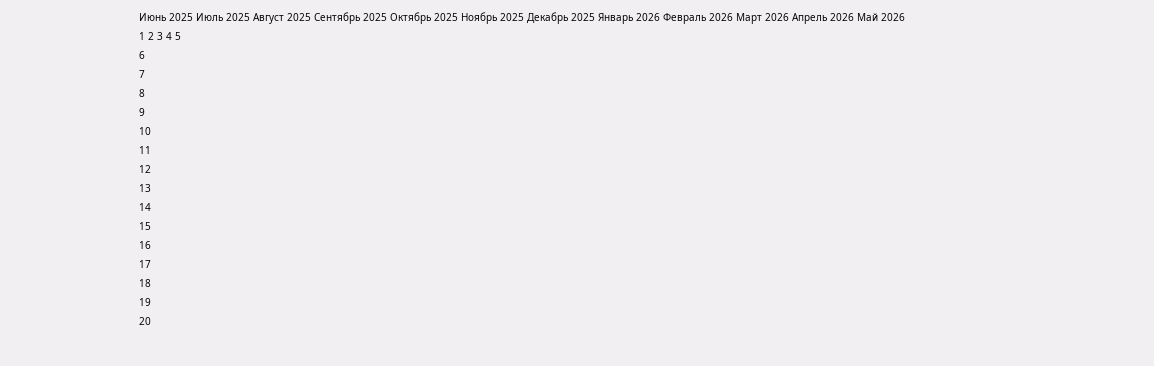Июнь 2025 Июль 2025 Август 2025 Сентябрь 2025 Октябрь 2025 Ноябрь 2025 Декабрь 2025 Январь 2026 Февраль 2026 Март 2026 Апрель 2026 Май 2026
1 2 3 4 5
6
7
8
9
10
11
12
13
14
15
16
17
18
19
20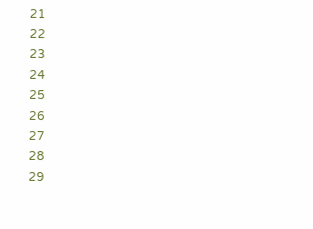21
22
23
24
25
26
27
28
29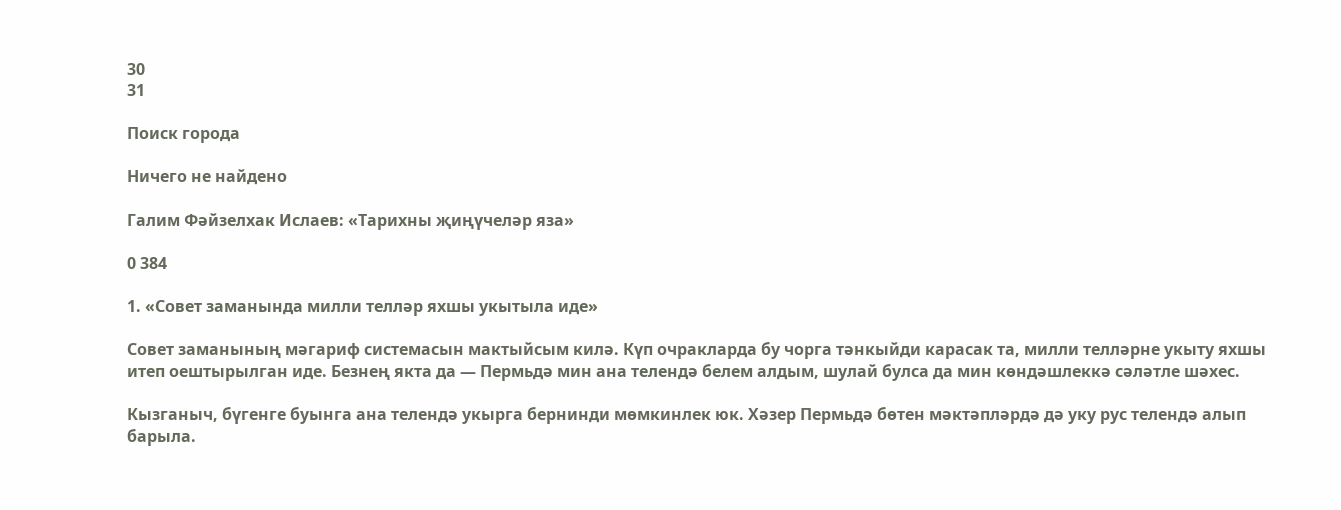30
31

Поиск города

Ничего не найдено

Галим Фәйзелхак Ислаев: «Тарихны җиңүчеләр яза»

0 384

1. «Совет заманында милли телләр яхшы укытыла иде»

Совет заманының мәгариф системасын мактыйсым килә. Күп очракларда бу чорга тәнкыйди карасак та, милли телләрне укыту яхшы итеп оештырылган иде. Безнең якта да — Пермьдә мин ана телендә белем алдым, шулай булса да мин көндәшлеккә сәләтле шәхес.

Кызганыч, бүгенге буынга ана телендә укырга бернинди мөмкинлек юк. Хәзер Пермьдә бөтен мәктәпләрдә дә уку рус телендә алып барыла.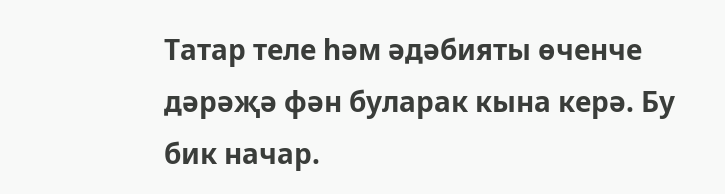Татар теле һәм әдәбияты өченче дәрәҗә фән буларак кына керә. Бу бик начар.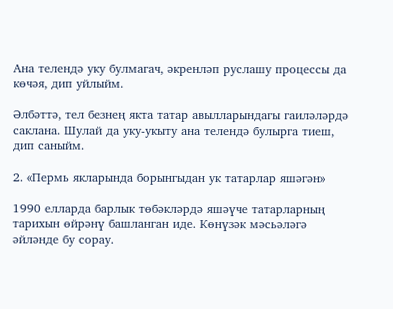Ана телендә уку булмагач, әкренләп руслашу процессы да көчәя, дип уйлыйм.

Әлбәттә, тел безнең якта татар авылларындагы гаиләләрдә саклана. Шулай да уку-укыту ана телендә булырга тиеш, дип саныйм.

2. «Пермь якларында борынгыдан ук татарлар яшәгән»

1990 елларда барлык төбәкләрдә яшәүче татарларның тарихын өйрәнү башланган иде. Көнүзәк мәсьәләгә әйләнде бу сорау.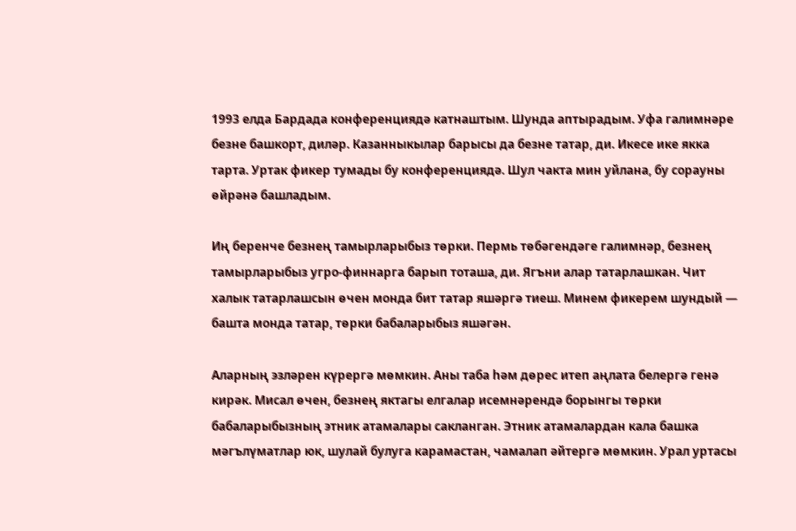1993 елда Бардада конференциядә катнаштым. Шунда аптырадым. Уфа галимнәре безне башкорт, диләр. Казанныкылар барысы да безне татар, ди. Икесе ике якка тарта. Уртак фикер тумады бу конференциядә. Шул чакта мин уйлана, бу сорауны өйрәнә башладым.

Иң беренче безнең тамырларыбыз төрки. Пермь төбәгендәге галимнәр, безнең тамырларыбыз угро-финнарга барып тоташа, ди. Ягъни алар татарлашкан. Чит халык татарлашсын өчен монда бит татар яшәргә тиеш. Минем фикерем шундый — башта монда татар, төрки бабаларыбыз яшәгән.

Аларның эзләрен күрергә мөмкин. Аны таба һәм дөрес итеп аңлата белергә генә кирәк. Мисал өчен, безнең яктагы елгалар исемнәрендә борынгы төрки бабаларыбызның этник атамалары сакланган. Этник атамалардан кала башка мәгълүматлар юк, шулай булуга карамастан, чамалап әйтергә мөмкин. Урал уртасы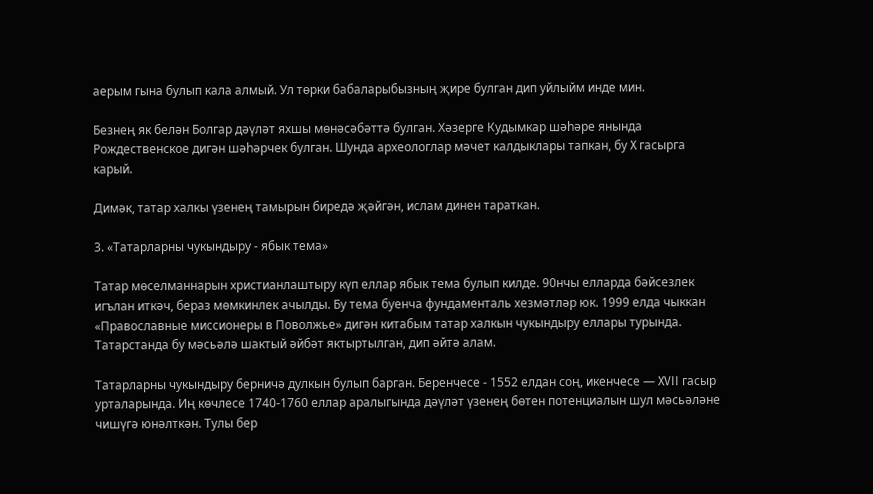аерым гына булып кала алмый. Ул төрки бабаларыбызның җире булган дип уйлыйм инде мин.

Безнең як белән Болгар дәүләт яхшы мөнәсәбәттә булган. Хәзерге Кудымкар шәһәре янында Рождественское дигән шәһәрчек булган. Шунда археологлар мәчет калдыклары тапкан, бу X гасырга карый.

Димәк, татар халкы үзенең тамырын биредә җәйгән, ислам динен тараткан.

3. «Татарларны чукындыру - ябык тема»

Татар мөселманнарын христианлаштыру күп еллар ябык тема булып килде. 90нчы елларда бәйсезлек игълан иткәч, бераз мөмкинлек ачылды. Бу тема буенча фундаменталь хезмәтләр юк. 1999 елда чыккан «Православные миссионеры в Поволжье» дигән китабым татар халкын чукындыру еллары турында. Татарстанда бу мәсьәлә шактый әйбәт яктыртылган, дип әйтә алам.

Татарларны чукындыру берничә дулкын булып барган. Беренчесе - 1552 елдан соң, икенчесе — XVII гасыр урталарында. Иң көчлесе 1740-1760 еллар аралыгында дәүләт үзенең бөтен потенциалын шул мәсьәләне чишүгә юнәлткән. Тулы бер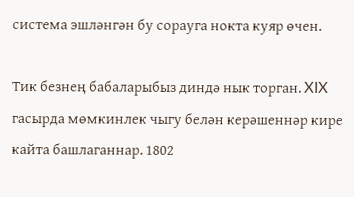система эшләнгән бу сорауга нокта куяр өчен.

Тик безнең бабаларыбыз диндә нык торган. XIX гасырда мөмкинлек чыгу белән керәшеннәр кире кайта башлаганнар. 1802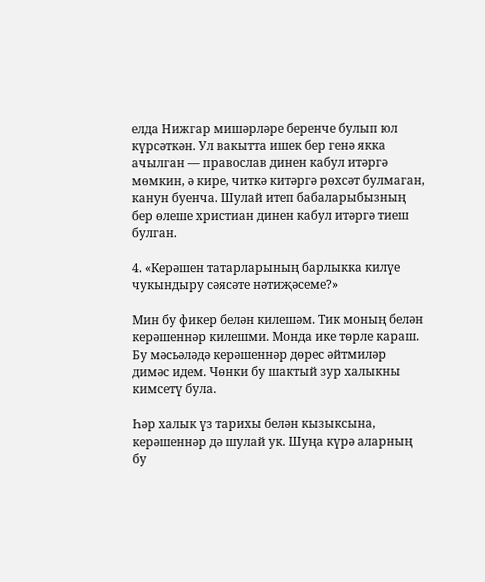елда Нижгар мишәрләре беренче булып юл күрсәткән. Ул вакытта ишек бер генә якка ачылган — православ динен кабул итәргә мөмкин, ә кире, читкә китәргә рөхсәт булмаган, канун буенча. Шулай итеп бабаларыбызның бер өлеше христиан динен кабул итәргә тиеш булган.

4. «Керәшен татарларының барлыкка килүе чукындыру сәясәте нәтиҗәсеме?»

Мин бу фикер белән килешәм. Тик моның белән керәшеннәр килешми. Монда ике төрле караш. Бу мәсьәләдә керәшеннәр дөрес әйтмиләр димәс идем. Чөнки бу шактый зур халыкны кимсетү була.

Һәр халык үз тарихы белән кызыксына, керәшеннәр дә шулай ук. Шуңа күрә аларның бу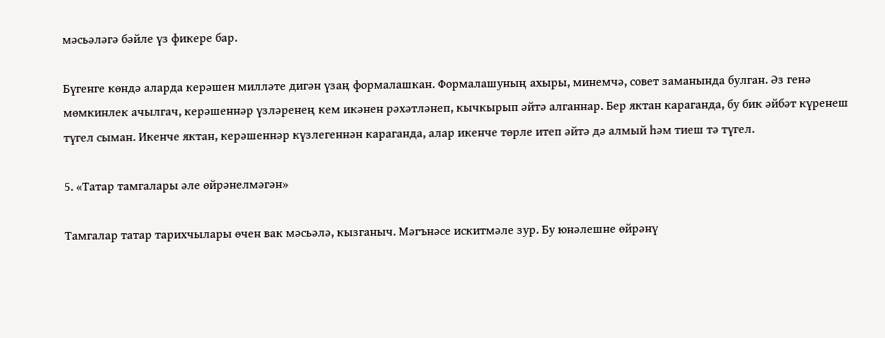мәсьәләгә бәйле үз фикере бар.

Бүгенге көндә аларда керәшен милләте дигән үзаң формалашкан. Формалашуның ахыры, минемчә, совет заманында булган. Әз генә мөмкинлек ачылгач, керәшеннәр үзләренең кем икәнен рәхәтләнеп, кычкырып әйтә алганнар. Бер яктан караганда, бу бик әйбәт күренеш түгел сыман. Икенче яктан, керәшеннәр күзлегеннән караганда, алар икенче төрле итеп әйтә дә алмый һәм тиеш тә түгел.

5. «Татар тамгалары әле өйрәнелмәгән»

Тамгалар татар тарихчылары өчен вак мәсьәлә, кызганыч. Мәгънәсе искитмәле зур. Бу юнәлешне өйрәнү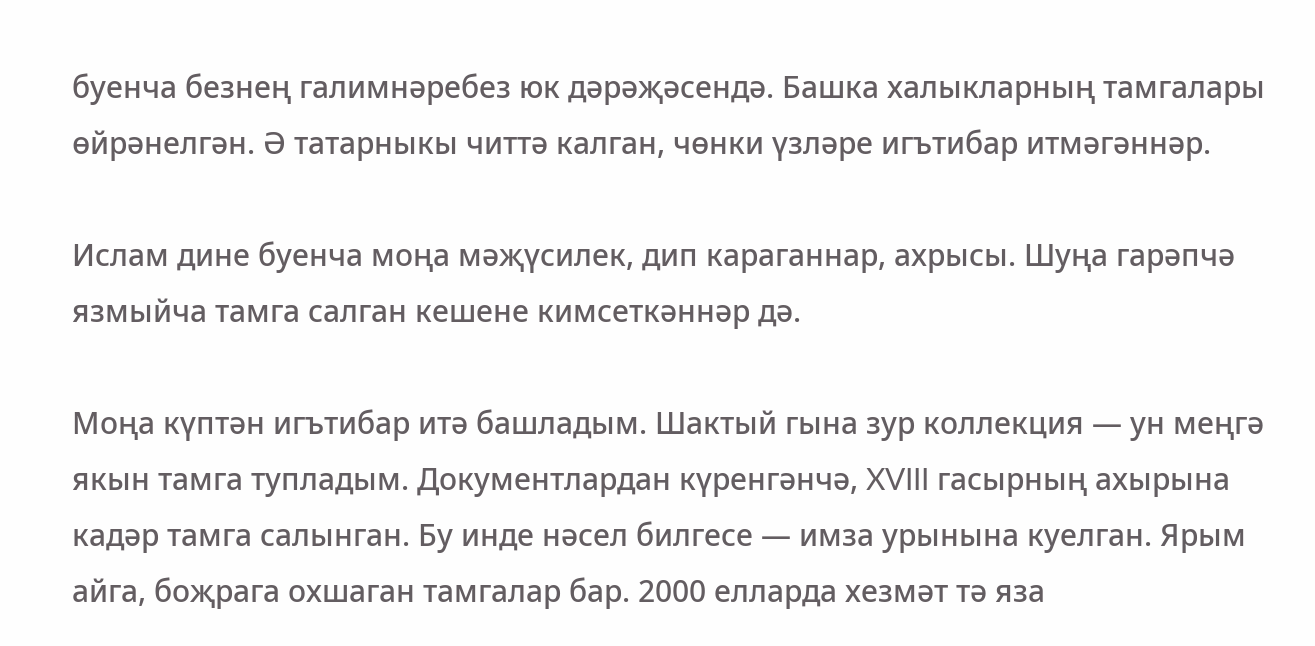буенча безнең галимнәребез юк дәрәҗәсендә. Башка халыкларның тамгалары өйрәнелгән. Ә татарныкы читтә калган, чөнки үзләре игътибар итмәгәннәр.

Ислам дине буенча моңа мәҗүсилек, дип караганнар, ахрысы. Шуңа гарәпчә язмыйча тамга салган кешене кимсеткәннәр дә.

Моңа күптән игътибар итә башладым. Шактый гына зур коллекция — ун меңгә якын тамга тупладым. Документлардан күренгәнчә, XVIII гасырның ахырына кадәр тамга салынган. Бу инде нәсел билгесе — имза урынына куелган. Ярым айга, боҗрага охшаган тамгалар бар. 2000 елларда хезмәт тә яза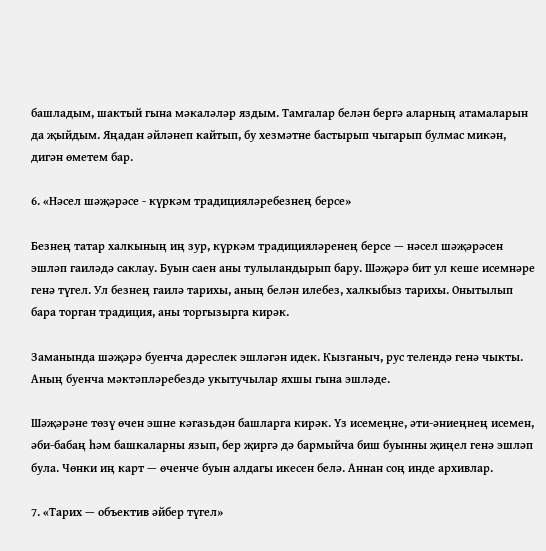башладым, шактый гына мәкаләләр яздым. Тамгалар белән бергә аларның атамаларын да җыйдым. Яңадан әйләнеп кайтып, бу хезмәтне бастырып чыгарып булмас микән, дигән өметем бар.

6. «Нәсел шәҗәрәсе - күркәм традицияләребезнең берсе»

Безнең татар халкының иң зур, күркәм традицияләренең берсе — нәсел шәҗәрәсен эшләп гаиләдә саклау. Буын саен аны тулыландырып бару. Шәҗәрә бит ул кеше исемнәре генә түгел. Ул безнең гаилә тарихы, аның белән илебез, халкыбыз тарихы. Онытылып бара торган традиция, аны торгызырга кирәк.

Заманында шәҗәрә буенча дәреслек эшләгән идек. Кызганыч, рус телендә генә чыкты. Аның буенча мәктәпләребездә укытучылар яхшы гына эшләде.

Шәҗәрәне төзү өчен эшне кәгазьдән башларга кирәк. Үз исемеңне, әти-әниеңнең исемен, әби-бабаң һәм башкаларны язып, бер җиргә дә бармыйча биш буынны җиңел генә эшләп була. Чөнки иң карт — өченче буын алдагы икесен белә. Аннан соң инде архивлар.

7. «Тарих — объектив әйбер түгел»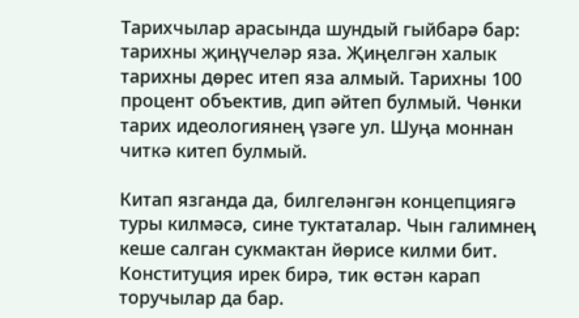Тарихчылар арасында шундый гыйбарә бар: тарихны җиңүчеләр яза. Җиңелгән халык тарихны дөрес итеп яза алмый. Тарихны 100 процент объектив, дип әйтеп булмый. Чөнки тарих идеологиянең үзәге ул. Шуңа моннан читкә китеп булмый.

Китап язганда да, билгеләнгән концепциягә туры килмәсә, сине туктаталар. Чын галимнең кеше салган сукмактан йөрисе килми бит. Конституция ирек бирә, тик өстән карап торучылар да бар.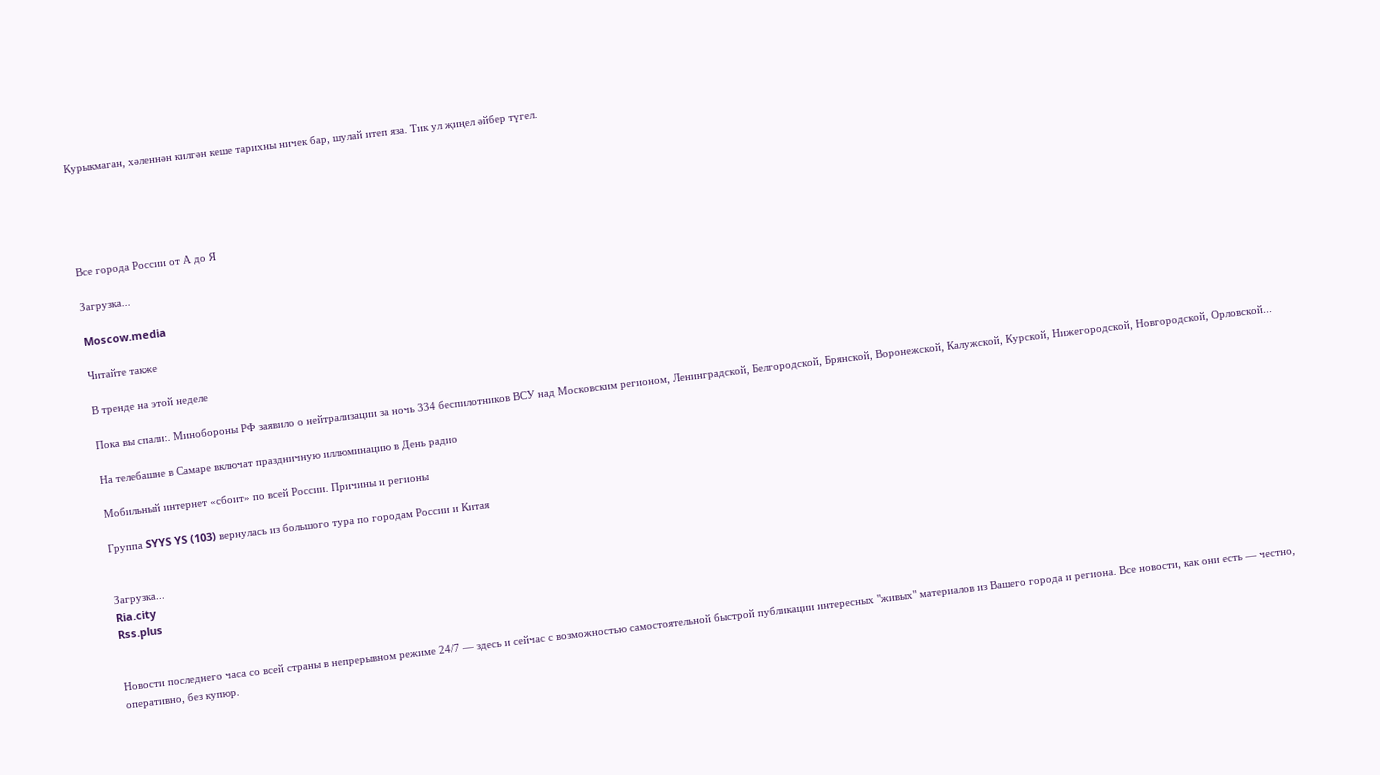Курыкмаган, хәленнән килгән кеше тарихны ничек бар, шулай итеп яза. Тик ул җиңел әйбер түгел.





Все города России от А до Я

Загрузка...

Moscow.media

Читайте также

В тренде на этой неделе

Пока вы спали:. Минобороны РФ заявило о нейтрализации за ночь 334 беспилотников ВСУ над Московским регионом, Ленинградской, Белгородской, Брянской, Воронежской, Калужской, Курской, Нижегородской, Новгородской, Орловской...

На телебашне в Самаре включат праздничную иллюминацию в День радио

Мобильный интернет «сбоит» по всей России. Причины и регионы

Группа SYYS YS (103) вернулась из большого тура по городам России и Китая


Загрузка...
Ria.city
Rss.plus


Новости последнего часа со всей страны в непрерывном режиме 24/7 — здесь и сейчас с возможностью самостоятельной быстрой публикации интересных "живых" материалов из Вашего города и региона. Все новости, как они есть — честно, оперативно, без купюр.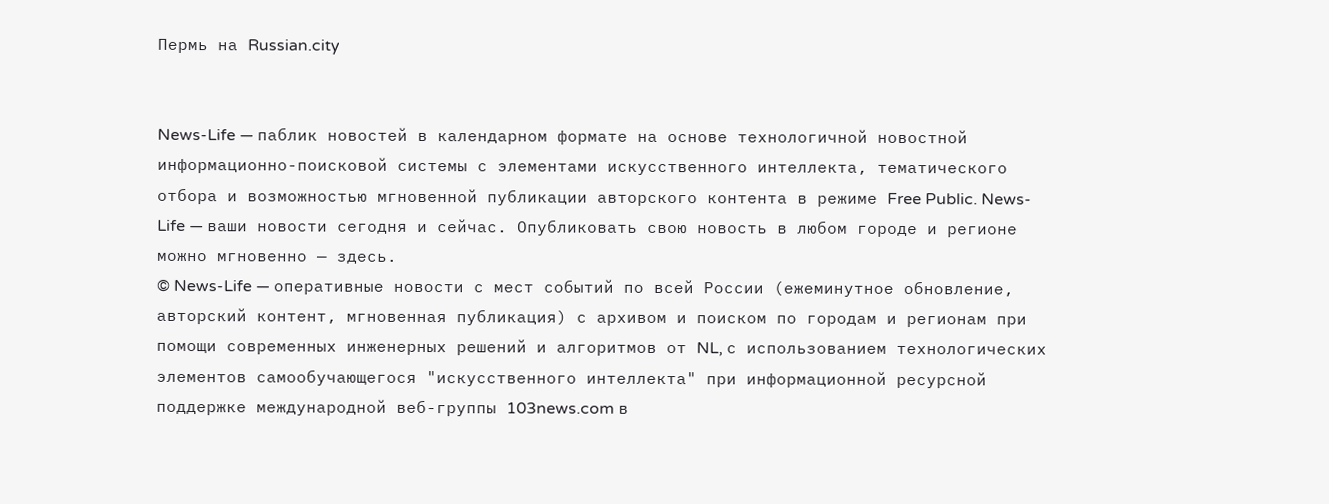Пермь на Russian.city


News-Life — паблик новостей в календарном формате на основе технологичной новостной информационно-поисковой системы с элементами искусственного интеллекта, тематического отбора и возможностью мгновенной публикации авторского контента в режиме Free Public. News-Life — ваши новости сегодня и сейчас. Опубликовать свою новость в любом городе и регионе можно мгновенно — здесь.
© News-Life — оперативные новости с мест событий по всей России (ежеминутное обновление, авторский контент, мгновенная публикация) с архивом и поиском по городам и регионам при помощи современных инженерных решений и алгоритмов от NL, с использованием технологических элементов самообучающегося "искусственного интеллекта" при информационной ресурсной поддержке международной веб-группы 103news.com в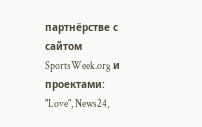партнёрстве с сайтом SportsWeek.org и проектами: "Love", News24,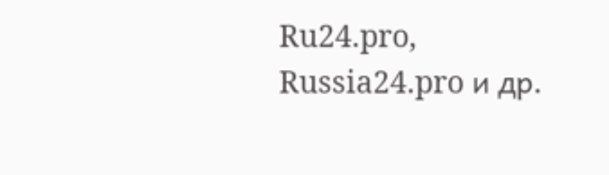Ru24.pro, Russia24.pro и др.